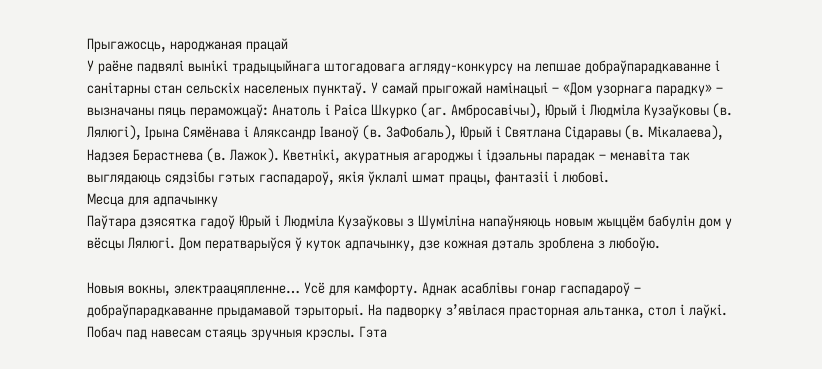Прыгажосць, народжаная працай
У раёне падвялі вынікі традыцыйнага штогадовага агляду-конкурсу на лепшае добраўпарадкаванне і санітарны стан сельскіх населеных пунктаў. У самай прыгожай намінацыі – «Дом узорнага парадку» – вызначаны пяць пераможцаў: Анатоль і Раіса Шкурко (аг. Амбросавічы), Юрый і Людміла Кузаўковы (в. Лялюгі), Ірына Сямёнава і Аляксандр Іваноў (в. ЗаФобаль), Юрый і Святлана Сідаравы (в. Мікалаева), Надзея Берастнева (в. Лажок). Кветнікі, акуратныя агароджы і ідэальны парадак – менавіта так выглядаюць сядзібы гэтых гаспадароў, якія ўклалі шмат працы, фантазіі і любові.
Месца для адпачынку
Паўтара дзясятка гадоў Юрый і Людміла Кузаўковы з Шуміліна напаўняюць новым жыццём бабулін дом у вёсцы Лялюгі. Дом ператварыўся ў куток адпачынку, дзе кожная дэталь зроблена з любоўю.

Новыя вокны, электраацяпленне… Усё для камфорту. Аднак асаблівы гонар гаспадароў – добраўпарадкаванне прыдамавой тэрыторыі. На падворку з’явілася прасторная альтанка, стол і лаўкі. Побач пад навесам стаяць зручныя крэслы. Гэта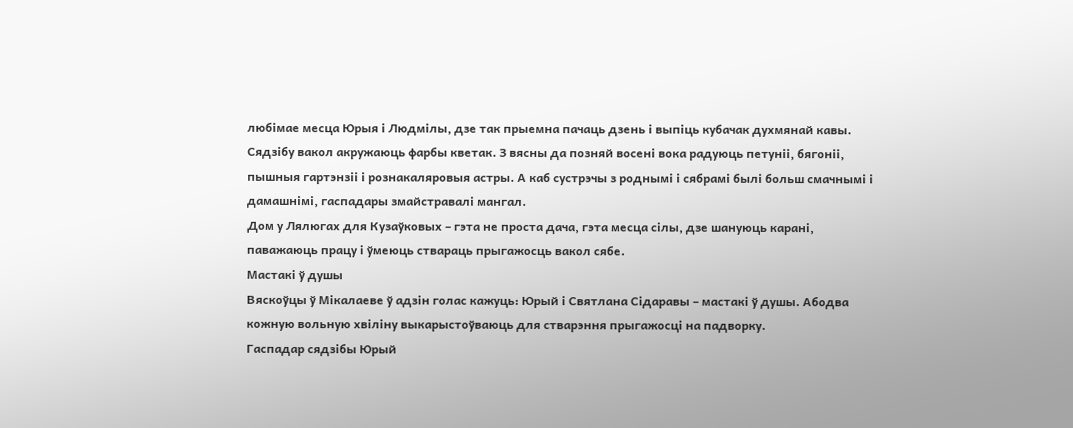любімае месца Юрыя і Людмілы, дзе так прыемна пачаць дзень і выпіць кубачак духмянай кавы.
Сядзібу вакол акружаюць фарбы кветак. З вясны да позняй восені вока радуюць петуніі, бягоніі, пышныя гартэнзіі і рознакаляровыя астры. А каб сустрэчы з роднымі і сябрамі былі больш смачнымі і дамашнімі, гаспадары змайстравалі мангал.
Дом у Лялюгах для Кузаўковых – гэта не проста дача, гэта месца сілы, дзе шануюць карані, паважаюць працу і ўмеюць ствараць прыгажосць вакол сябе.
Мастакі ў душы
Вяскоўцы ў Мікалаеве ў адзін голас кажуць: Юрый і Святлана Сідаравы – мастакі ў душы. Абодва кожную вольную хвіліну выкарыстоўваюць для стварэння прыгажосці на падворку.
Гаспадар сядзібы Юрый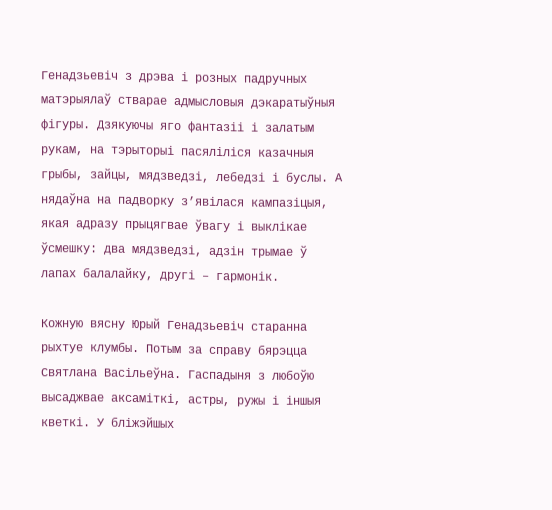Генадзьевіч з дрэва і розных падручных матэрыялаў стварае адмысловыя дэкаратыўныя фігуры. Дзякуючы яго фантазіі і залатым рукам, на тэрыторыі пасяліліся казачныя грыбы, зайцы, мядзведзі, лебедзі і буслы. А нядаўна на падворку з’явілася кампазіцыя, якая адразу прыцягвае ўвагу і выклікае ўсмешку: два мядзведзі, адзін трымае ў лапах балалайку, другі – гармонік.

Кожную вясну Юрый Генадзьевіч старанна рыхтуе клумбы. Потым за справу бярэцца Святлана Васільеўна. Гаспадыня з любоўю высаджвае аксаміткі, астры, ружы і іншыя кветкі. У бліжэйшых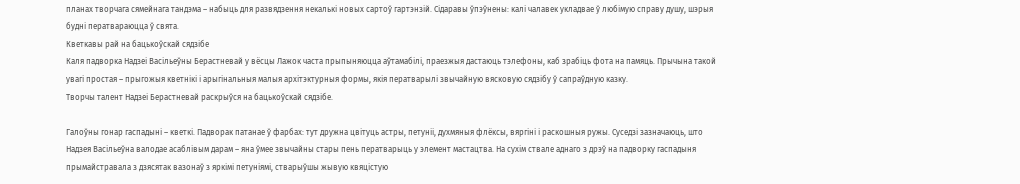планах творчага сямейнага тандэма – набыць для развядзення некалькі новых сартоў гартэнзій. Сідаравы ўпэўнены: калі чалавек укладвае ў любімую справу душу, шэрыя будні ператвараюцца ў свята.
Кветкавы рай на бацькоўскай сядзібе
Каля падворка Надзеі Васільеўны Берастневай у вёсцы Лажок часта прыпыняюцца аўтамабілі, праезжыя дастаюць тэлефоны, каб зрабіць фота на памяць. Прычына такой увагі простая – прыгожыя кветнікі і арыгінальныя малыя архітэктурныя формы, якія ператварылі звычайную вясковую сядзібу ў сапраўдную казку.
Творчы талент Надзеі Берастневай раскрыўся на бацькоўскай сядзібе.

Галоўны гонар гаспадыні – кветкі. Падворак патанае ў фарбах: тут дружна цвітуць астры, петуніі, духмяныя флёксы, вяргіні і раскошныя ружы. Суседзі зазначаюць, што Надзея Васільеўна валодае асаблівым дарам – яна ўмее звычайны стары пень ператварыць у элемент мастацтва. На сухім ствале аднаго з дрэў на падворку гаспадыня прымайстравала з дзясятак вазонаў з яркімі петуніямі, стварыўшы жывую квяцістую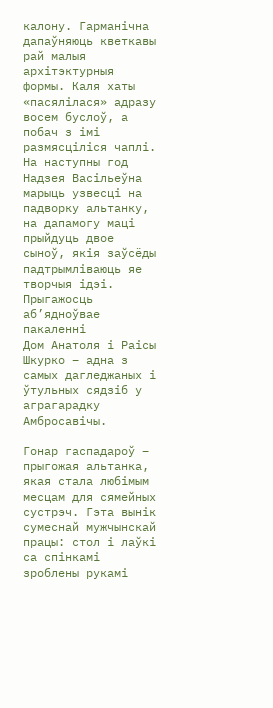калону. Гарманічна дапаўняюць кветкавы рай малыя архітэктурныя формы. Каля хаты «пасялілася» адразу восем буслоў, а побач з імі размясціліся чаплі.
На наступны год Надзея Васільеўна марыць узвесці на падворку альтанку, на дапамогу маці прыйдуць двое сыноў, якія заўсёды падтрымліваюць яе творчыя ідэі.
Прыгажосць аб’ядноўвае пакаленні
Дом Анатоля і Раісы Шкурко – адна з самых дагледжаных і ўтульных сядзіб у аграгарадку Амбросавічы.

Гонар гаспадароў – прыгожая альтанка, якая стала любімым месцам для сямейных сустрэч. Гэта вынік сумеснай мужчынскай працы: стол і лаўкі са спінкамі зроблены рукамі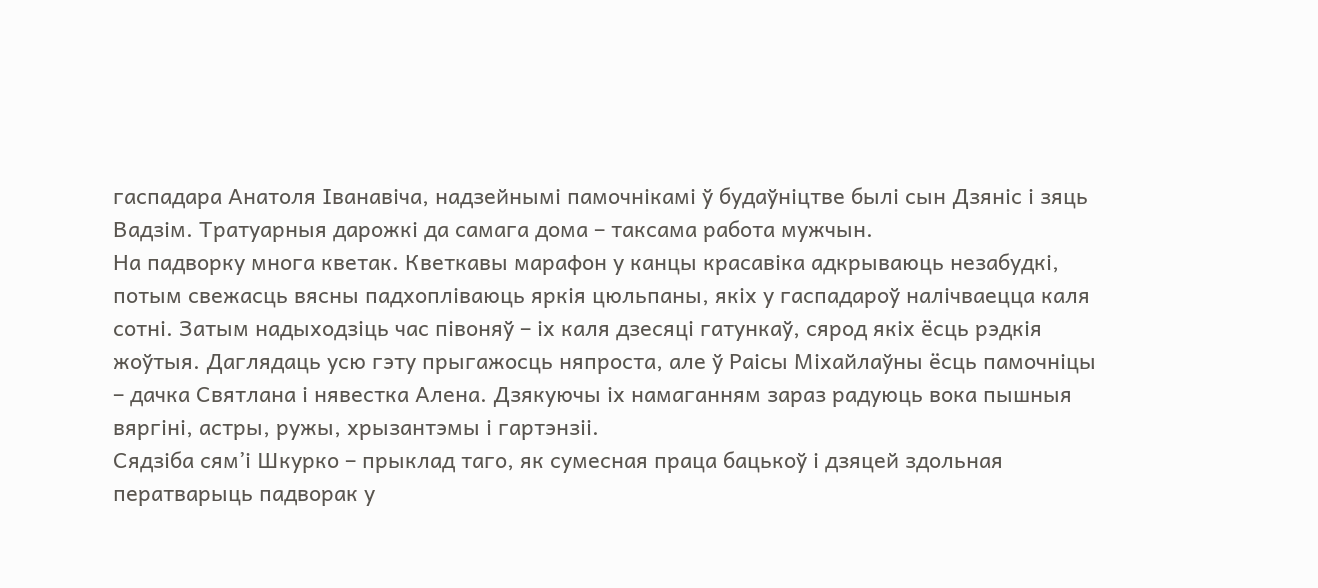гаспадара Анатоля Іванавіча, надзейнымі памочнікамі ў будаўніцтве былі сын Дзяніс і зяць Вадзім. Тратуарныя дарожкі да самага дома – таксама работа мужчын.
На падворку многа кветак. Кветкавы марафон у канцы красавіка адкрываюць незабудкі, потым свежасць вясны падхопліваюць яркія цюльпаны, якіх у гаспадароў налічваецца каля сотні. Затым надыходзіць час півоняў – іх каля дзесяці гатункаў, сярод якіх ёсць рэдкія жоўтыя. Даглядаць усю гэту прыгажосць няпроста, але ў Раісы Міхайлаўны ёсць памочніцы – дачка Святлана і нявестка Алена. Дзякуючы іх намаганням зараз радуюць вока пышныя вяргіні, астры, ружы, хрызантэмы і гартэнзіі.
Сядзіба сям’і Шкурко – прыклад таго, як сумесная праца бацькоў і дзяцей здольная ператварыць падворак у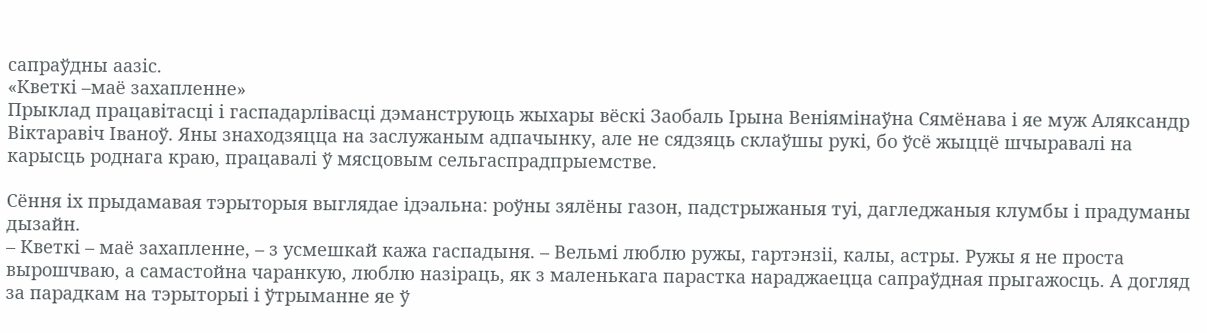сапраўдны аазіс.
«Кветкі –маё захапленне»
Прыклад працавітасці і гаспадарлівасці дэманструюць жыхары вёскі Заобаль Ірына Веніямінаўна Сямёнава і яе муж Аляксандр Віктаравіч Іваноў. Яны знаходзяцца на заслужаным адпачынку, але не сядзяць склаўшы рукі, бо ўсё жыццё шчыравалі на карысць роднага краю, працавалі ў мясцовым сельгаспрадпрыемстве.

Сёння іх прыдамавая тэрыторыя выглядае ідэальна: роўны зялёны газон, падстрыжаныя туі, дагледжаныя клумбы і прадуманы дызайн.
– Кветкі – маё захапленне, – з усмешкай кажа гаспадыня. – Вельмі люблю ружы, гартэнзіі, калы, астры. Ружы я не проста вырошчваю, а самастойна чаранкую, люблю назіраць, як з маленькага парастка нараджаецца сапраўдная прыгажосць. А догляд за парадкам на тэрыторыі і ўтрыманне яе ў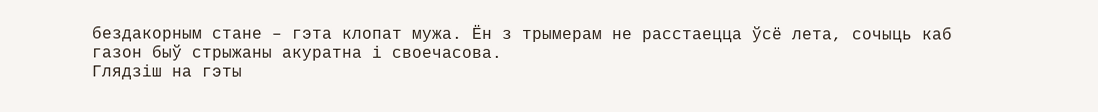бездакорным стане – гэта клопат мужа. Ён з трымерам не расстаецца ўсё лета, сочыць каб газон быў стрыжаны акуратна і своечасова.
Глядзіш на гэты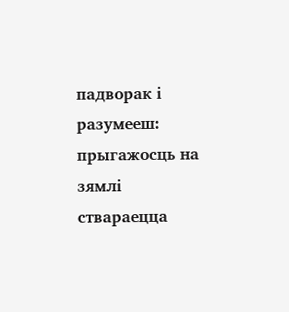падворак і разумееш: прыгажосць на зямлі ствараецца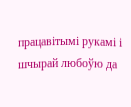працавітымі рукамі і шчырай любоўю да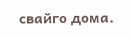свайго дома.